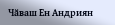Чӑваш Ен Андриян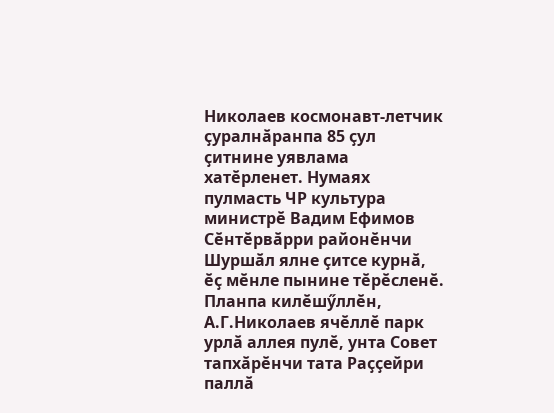Николаев космонавт-летчик ҫуралнӑранпа 85 ҫул ҫитнине уявлама хатӗрленет. Нумаях пулмасть ЧР культура министрӗ Вадим Ефимов Сӗнтӗрвӑрри районӗнчи Шуршӑл ялне ҫитсе курнӑ, ӗҫ мӗнле пынине тӗрӗсленӗ.
Планпа килӗшӳллӗн, А.Г.Николаев ячӗллӗ парк урлӑ аллея пулӗ, унта Совет тапхӑрӗнчи тата Раҫҫейри паллӑ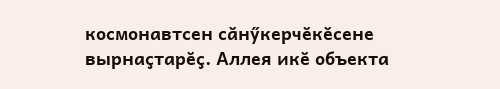космонавтсен сӑнӳкерчӗкӗсене вырнаҫтарӗҫ. Аллея икӗ объекта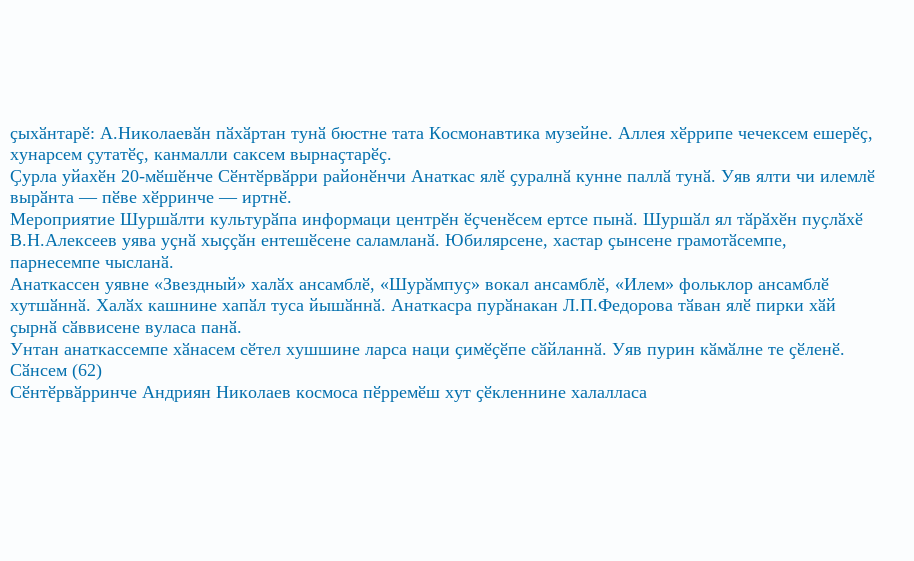ҫыхӑнтарӗ: А.Николаевӑн пӑхӑртан тунӑ бюстне тата Космонавтика музейне. Аллея хӗррипе чечексем ешерӗҫ, хунарсем ҫутатӗҫ, канмалли саксем вырнаҫтарӗҫ.
Ҫурла уйахӗн 20-мӗшӗнче Сӗнтӗрвӑрри районӗнчи Анаткас ялӗ ҫуралнӑ кунне паллӑ тунӑ. Уяв ялти чи илемлӗ вырӑнта — пӗве хӗрринче — иртнӗ.
Мероприятие Шуршӑлти культурӑпа информаци центрӗн ӗҫченӗсем ертсе пынӑ. Шуршӑл ял тӑрӑхӗн пуҫлӑхӗ В.Н.Алексеев уява уҫнӑ хыҫҫӑн ентешӗсене саламланӑ. Юбилярсене, хастар ҫынсене грамотӑсемпе, парнесемпе чысланӑ.
Анаткассен уявне «Звездный» халӑх ансамблӗ, «Шурӑмпуҫ» вокал ансамблӗ, «Илем» фольклор ансамблӗ хутшӑннӑ. Халӑх кашнине хапӑл туса йышӑннӑ. Анаткасра пурӑнакан Л.П.Федорова тӑван ялӗ пирки хӑй ҫырнӑ сӑввисене вуласа панӑ.
Унтан анаткассемпе хӑнасем сӗтел хушшине ларса наци ҫимӗҫӗпе сӑйланнӑ. Уяв пурин кӑмӑлне те ҫӗленӗ.
Сӑнсем (62)
Сӗнтӗрвӑрринче Андриян Николаев космоса пӗрремӗш хут ҫӗкленнине халалласа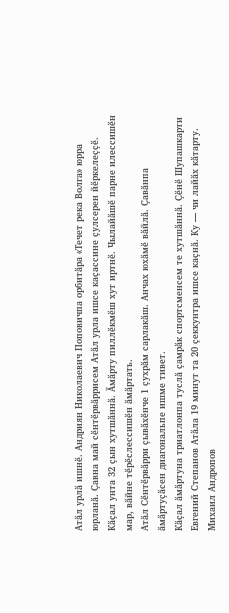Атӑл урлӑ ишнӗ. Андриян Николаевич Поповичпа орбитӑра «Течет река Волга» юрра юрланӑ. Ҫавна май сӗнтӗрвӑррисем Атӑл урла ишсе каҫассине ҫулсерен йӗркелеҫҫӗ.
Кӑҫал унта 32 ҫын хутшӑннӑ. Ӑмӑрту пиллӗкмӗш хут иртнӗ. Чылайӑшӗ парне илессишӗн мар, вӑйне тӗрӗслессишӗн ӑмӑртать.
Атӑл Сӗнтӗрвӑрри ҫывӑхӗнче 1 ҫухрӑм сарлакӑш. Анчах юхӑмӗ вӑйлӑ. Ҫавӑнпа ӑмӑртуҫӑсен диагональпе ишме тивет.
Кӑҫал ӑмӑртуна триатлонпа туслӑ ҫамрӑк спортсменсем те хутшӑннӑ. Ҫӗнӗ Шупашкарти Евгений Степанов Атӑла 19 минут та 20 ҫеккунтра ишсе каҫнӑ. Ку — чи лайӑх кӑтарту. Михаил Андропов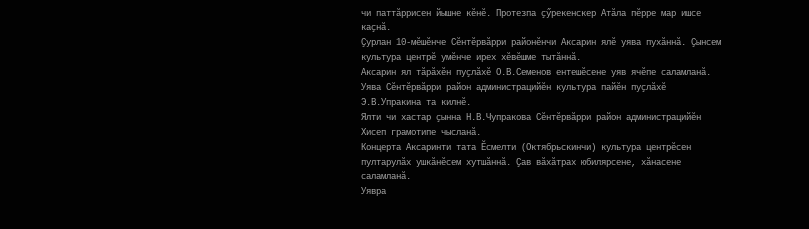чи паттӑррисен йышне кӗнӗ. Протезпа ҫӳрекенскер Атӑла пӗрре мар ишсе каҫнӑ.
Ҫурлан 10-мӗшӗнче Сӗнтӗрвӑрри районӗнчи Аксарин ялӗ уява пухӑннӑ. Ҫынсем культура центрӗ умӗнче ирех хӗвӗшме тытӑннӑ.
Аксарин ял тӑрӑхӗн пуҫлӑхӗ О.В.Семенов ентешӗсене уяв ячӗпе саламланӑ. Уява Сӗнтӗрвӑрри район администрацийӗн культура пайӗн пуҫлӑхӗ Э.В.Упракина та килнӗ.
Ялти чи хастар ҫынна Н.В.Чупракова Сӗнтӗрвӑрри район администрацийӗн Хисеп грамотипе чысланӑ.
Концерта Аксаринти тата Ӗсмелти (Октябрьскинчи) культура центрӗсен пултарулӑх ушкӑнӗсем хутшӑннӑ. Ҫав вӑхӑтрах юбилярсене, хӑнасене саламланӑ.
Уявра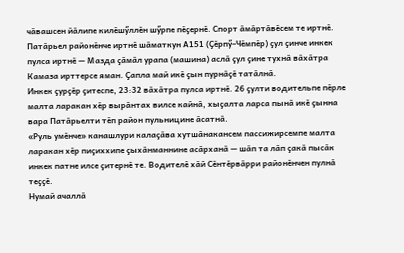чӑвашсен йӑлипе килӗшӳллӗн шӳрпе пӗҫернӗ. Спорт ӑмӑртӑвӗсем те иртнӗ.
Патӑрьел районӗнче иртнӗ шӑматкун А151 (Ҫӗрпӳ–Чӗмпӗр) ҫул ҫинче инкек пулса иртнӗ — Мазда ҫӑмӑл урапа (машина) аслӑ ҫул ҫине тухнӑ вӑхӑтра Камаза ирттерсе яман. Ҫапла май икӗ ҫын пурнӑҫӗ татӑлнӑ.
Инкек ҫурҫӗр ҫитеспе, 23:32 вӑхӑтра пулса иртнӗ. 26 ҫулти водительпе пӗрле малта ларакан хӗр вырӑнтах вилсе кайнӑ, хыҫалта ларса пынӑ икӗ ҫынна вара Патӑрьелти тӗп район пульницине ӑсатнӑ.
«Руль умӗнче» канашлури калаҫӑва хутшӑнакансем пассижирсемпе малта ларакан хӗр пиҫиххипе ҫыхӑнманнине асӑрханӑ — шӑп та лӑп ҫакӑ пысӑк инкек патне илсе ҫитернӗ те. Водителӗ хӑй Сӗнтӗрвӑрри районӗнчен пулнӑ теҫҫӗ.
Нумай ачаллӑ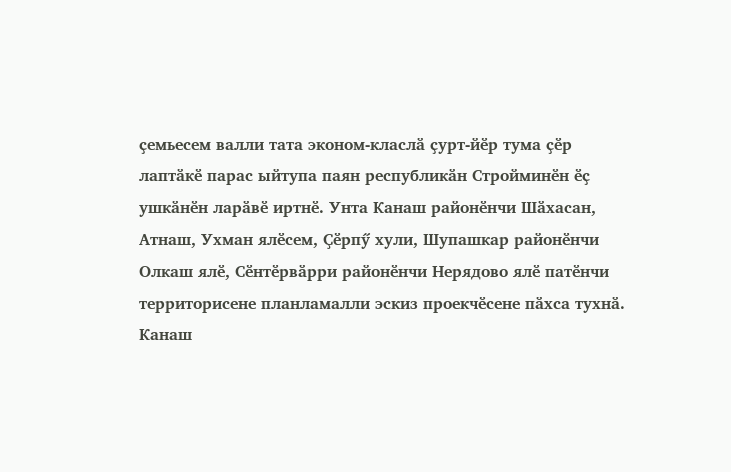ҫемьесем валли тата эконом-класлӑ ҫурт-йӗр тума ҫӗр лаптӑкӗ парас ыйтупа паян республикӑн Стройминӗн ӗҫ ушкӑнӗн ларӑвӗ иртнӗ. Унта Канаш районӗнчи Шӑхасан, Атнаш, Ухман ялӗсем, Ҫӗрпӳ хули, Шупашкар районӗнчи Олкаш ялӗ, Сӗнтӗрвӑрри районӗнчи Нерядово ялӗ патӗнчи территорисене планламалли эскиз проекчӗсене пӑхса тухнӑ.
Канаш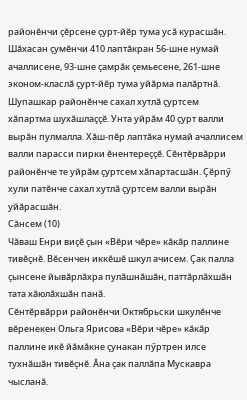районӗнчи ҫӗрсене ҫурт-йӗр тума усӑ курасшӑн. Шӑхасан ҫумӗнчи 410 лаптӑкран 56-шне нумай ачаллисене, 93-шне ҫамрӑк ҫемьесене, 261-шне эконом-класлӑ ҫурт-йӗр тума уйӑрма палӑртнӑ. Шупашкар районӗнче сахал хутлӑ ҫуртсем хӑпартма шухӑшлаҫҫӗ. Унта уйрӑм 40 ҫурт валли вырӑн пулмалла. Хӑш-пӗр лаптӑка нумай ачаллисем валли парасси пирки ӗнентереҫҫӗ. Сӗнтӗрвӑрри районӗнче те уйрӑм ҫуртсем хӑпартасшӑн. Ҫӗрпӳ хули патӗнче сахал хутлӑ ҫуртсем валли вырӑн уйӑрасшӑн.
Сӑнсем (10)
Чӑваш Енри виҫӗ ҫын «Вӗри чӗре» кӑкӑр паллине тивӗҫнӗ. Вӗсенчен иккӗшӗ шкул ачисем. Ҫак палла ҫынсене йывӑрлӑхра пулӑшнӑшӑн, паттӑрлӑхшӑн тата хӑюлӑхшӑн панӑ.
Сӗнтӗрвӑрри районӗнчи Октябрьски шкулӗнче вӗренекен Ольга Ярисова «Вӗри чӗре» кӑкӑр паллине икӗ йӑмӑкне ҫунакан пӳртрен илсе тухнӑшӑн тивӗҫнӗ. Ӑна ҫак паллӑпа Мускавра чысланӑ.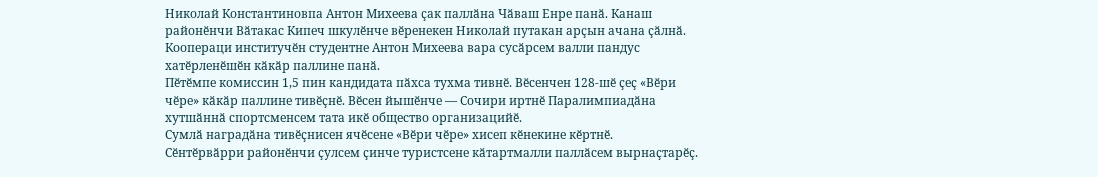Николай Константиновпа Антон Михеева ҫак паллӑна Чӑваш Енре панӑ. Канаш районӗнчи Вӑтакас Кипеч шкулӗнче вӗренекен Николай путакан арҫын ачана ҫӑлнӑ. Коопераци институчӗн студентне Антон Михеева вара сусӑрсем валли пандус хатӗрленӗшӗн кӑкӑр паллине панӑ.
Пӗтӗмпе комиссин 1,5 пин кандидата пӑхса тухма тивнӗ. Вӗсенчен 128-шӗ ҫеҫ «Вӗри чӗре» кӑкӑр паллине тивӗҫнӗ. Вӗсен йышӗнче — Сочири иртнӗ Паралимпиадӑна хутшӑннӑ спортсменсем тата икӗ общество организацийӗ.
Сумлӑ наградӑна тивӗҫнисен ячӗсене «Вӗри чӗре» хисеп кӗнекине кӗртнӗ.
Сӗнтӗрвӑрри районӗнчи ҫулсем ҫинче туристсене кӑтартмалли паллӑсем вырнаҫтарӗҫ.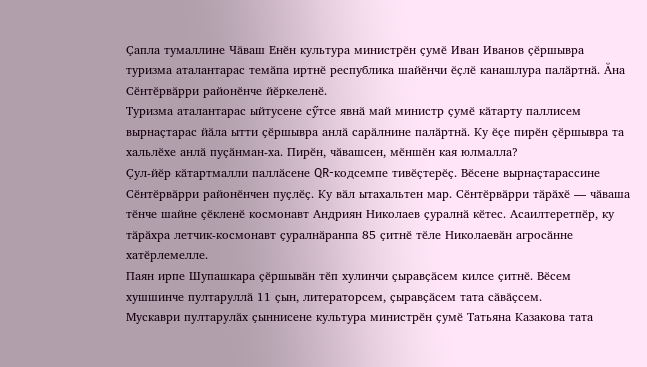Ҫапла тумаллине Чӑваш Енӗн культура министрӗн ҫумӗ Иван Иванов ҫӗршывра туризма аталантарас темӑпа иртнӗ республика шайӗнчи ӗҫлӗ канашлура палӑртнӑ. Ӑна Сӗнтӗрвӑрри районӗнче йӗркеленӗ.
Туризма аталантарас ыйтусене сӳтсе явнӑ май министр ҫумӗ кӑтарту паллисем вырнаҫтарас йӑла ытти ҫӗршывра анлӑ сарӑлнине палӑртнӑ. Ку ӗҫе пирӗн ҫӗршывра та хальлӗхе анлӑ пуҫӑнман-ха. Пирӗн, чӑвашсен, мӗншӗн кая юлмалла?
Ҫул-йӗр кӑтартмалли паллӑсене QR-кодсемпе тивӗҫтерӗҫ. Вӗсене вырнаҫтарассине Сӗнтӗрвӑрри районӗнчен пуҫлӗҫ. Ку вӑл ытахальтен мар. Сӗнтӗрвӑрри тӑрӑхӗ — чӑваша тӗнче шайне ҫӗкленӗ космонавт Андриян Николаев ҫуралнӑ кӗтес. Асаилтеретпӗр, ку тӑрӑхра летчик-космонавт ҫуралнӑранпа 85 ҫитнӗ тӗле Николаевӑн агросӑнне хатӗрлемелле.
Паян ирпе Шупашкара ҫӗршывӑн тӗп хулинчи ҫыравҫӑсем килсе ҫитнӗ. Вӗсем хушшинче пултаруллӑ 11 ҫын, литераторсем, ҫыравҫӑсем тата сӑвӑҫсем.
Мускаври пултарулӑх ҫыннисене культура министрӗн ҫумӗ Татьяна Казакова тата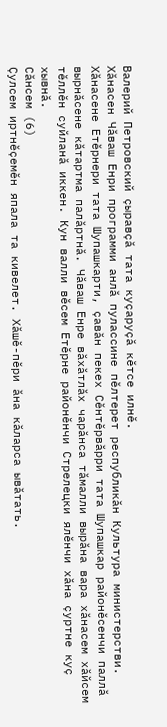Валерий Петровский ҫыравҫӑ тата куҫаруҫӑ кӗтсе илнӗ.
Хӑнасен Чӑваш Енри программи анлӑ пулассине пӗлтерет республикӑн Культура министерстви. Хӑнасене Етӗрнери тата Шупашкарти, ҫавӑн пекех Сӗнтӗрвӑрри тата Шупашкар районӗсенчи паллӑ вырнӑсене кӑтартма палӑртнӑ. Чӑваш Енре вӑхӑтлӑх чарӑнса тӑмалли вырӑна вара хӑнасем хӑйсем тӗллӗн суйланӑ иккен. Кун валли вӗсем Етӗрне районӗнчи Стрелецки ялӗнчи хӑна ҫуртне куҫ хывнӑ.
Сӑнсем (6)
Ҫулсем иртнӗҫемӗн япала та кивелет. Хӑшӗ-пӗри ӑна кӑларса ывӑтать.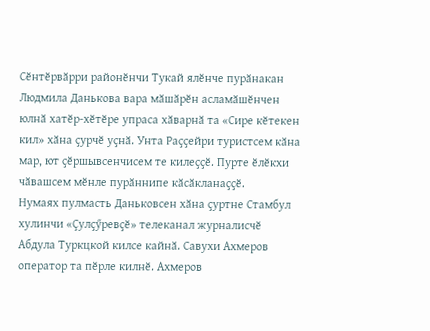Сӗнтӗрвӑрри районӗнчи Тукай ялӗнче пурӑнакан Людмила Данькова вара мӑшӑрӗн асламӑшӗнчен юлнӑ хатӗр-хӗтӗре упраса хӑварнӑ та «Сире кӗтекен кил» хӑна ҫурчӗ уҫнӑ. Унта Раҫҫейри туристсем кӑна мар, ют ҫӗршывсенчисем те килеҫҫӗ. Пурте ӗлӗкхи чӑвашсем мӗнле пурӑннипе кӑсӑкланаҫҫӗ.
Нумаях пулмасть Даньковсен хӑна ҫуртне Стамбул хулинчи «Ҫулҫӳревҫӗ» телеканал журналисчӗ Абдула Туркцкой килсе кайнӑ. Савухи Ахмеров оператор та пӗрле килнӗ. Ахмеров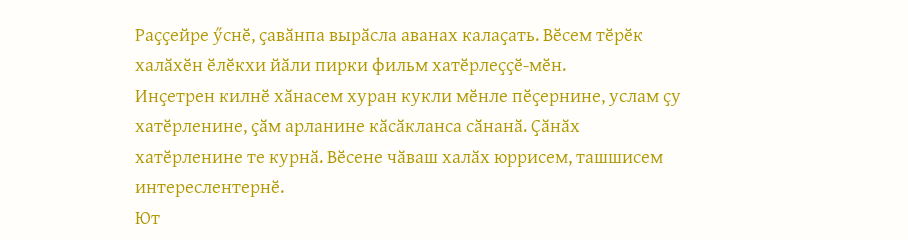Раҫҫейре ӳснӗ, ҫавӑнпа вырӑсла аванах калаҫать. Вӗсем тӗрӗк халӑхӗн ӗлӗкхи йӑли пирки фильм хатӗрлеҫҫӗ-мӗн.
Инҫетрен килнӗ хӑнасем хуран кукли мӗнле пӗҫернине, услам ҫу хатӗрленине, ҫӑм арланине кӑсӑкланса сӑнанӑ. Ҫӑнӑх хатӗрленине те курнӑ. Вӗсене чӑваш халӑх юррисем, ташшисем интереслентернӗ.
Ют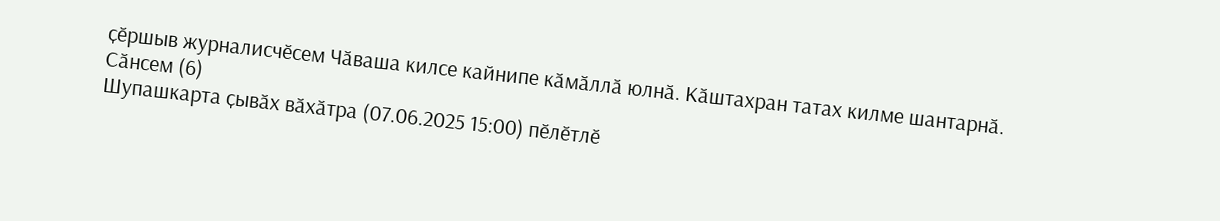ҫӗршыв журналисчӗсем Чӑваша килсе кайнипе кӑмӑллӑ юлнӑ. Кӑштахран татах килме шантарнӑ.
Сӑнсем (6)
Шупашкарта ҫывӑх вӑхӑтра (07.06.2025 15:00) пӗлӗтлӗ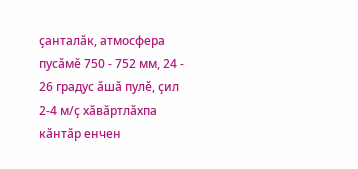ҫанталӑк, атмосфера пусӑмӗ 750 - 752 мм, 24 - 26 градус ӑшӑ пулӗ, ҫил 2-4 м/ҫ хӑвӑртлӑхпа кӑнтӑр енчен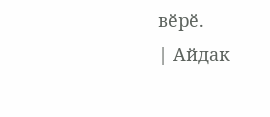вӗрӗ.
| Айдак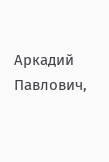Аркадий Павлович,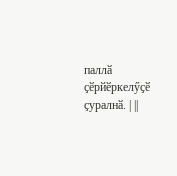паллӑ ҫӗрйӗркелӳҫӗ ҫуралнӑ. | ||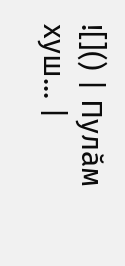![]() | Пулӑм хуш... |